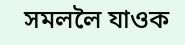সমললৈ যাওক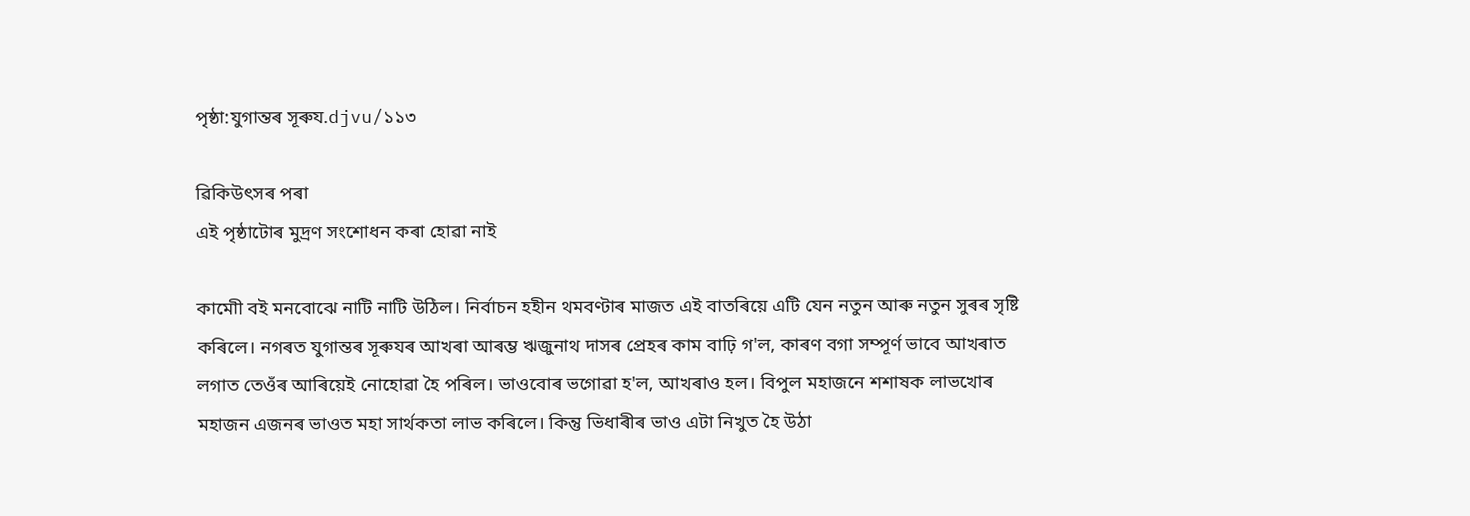পৃষ্ঠা:যুগান্তৰ সূৰুয.djvu/১১৩

ৱিকিউৎসৰ পৰা
এই পৃষ্ঠাটোৰ মুদ্ৰণ সংশোধন কৰা হোৱা নাই

কামোী বই মনবোঝে নাটি নাটি উঠিল। নিৰ্বাচন হহীন থমবণ্টাৰ মাজত এই বাতৰিয়ে এটি যেন নতুন আৰু নতুন সুৰৰ সৃষ্টি কৰিলে। নগৰত যুগান্তৰ সূৰুযৰ আখৰা আৰম্ভ ঋজুনাথ দাসৰ প্ৰেহৰ কাম বাঢ়ি গ'ল, কাৰণ বগা সম্পূৰ্ণ ভাবে আখৰাত লগাত তেওঁৰ আৰিয়েই নোহোৱা হৈ পৰিল। ভাওবোৰ ভগোৱা হ'ল, আখৰাও হল। বিপুল মহাজনে শশাষক লাভখোৰ মহাজন এজনৰ ভাওত মহা সাৰ্থকতা লাভ কৰিলে। কিন্তু ভিধাৰীৰ ভাও এটা নিখুত হৈ উঠা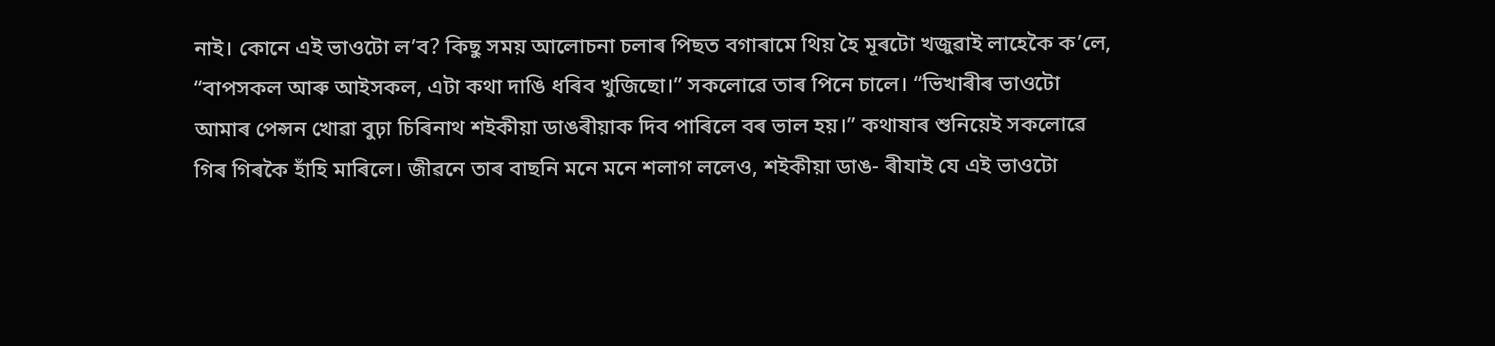নাই। কোনে এই ভাওটো ল’ব? কিছু সময় আলোচনা চলাৰ পিছত বগাৰামে থিয় হৈ মূৰটো খজুৱাই লাহেকৈ ক’লে, “বাপসকল আৰু আইসকল, এটা কথা দাঙি ধৰিব খুজিছো।” সকলোৱে তাৰ পিনে চালে। “ভিখাৰীৰ ভাওটো আমাৰ পেন্সন খোৱা বুঢ়া চিৰিনাথ শইকীয়া ডাঙৰীয়াক দিব পাৰিলে বৰ ভাল হয়।” কথাষাৰ শুনিয়েই সকলোৱে গিৰ গিৰকৈ হাঁহি মাৰিলে। জীৱনে তাৰ বাছনি মনে মনে শলাগ ললেও, শইকীয়া ডাঙ- ৰীযাই যে এই ভাওটো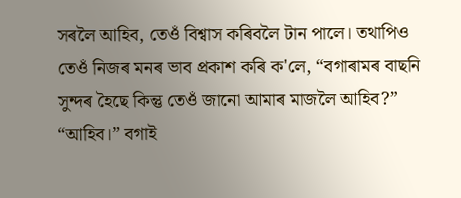সৰলৈ আহিব, তেওঁ বিশ্বাস কৰিবলৈ টান পালে। তথাপিও তেওঁ নিজৰ মনৰ ভাব প্ৰকাশ কৰি ক'লে, “বগাৰামৰ বাছনি সুন্দৰ হৈছে কিন্তু তেওঁ জানো আমাৰ মাজলৈ আহিব?” “আহিব।” বগাই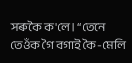সৰুকৈ ক'লে। “তেনে তেওঁক গৈ বগাই কৈ-মেলি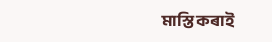মাস্তি কৰাই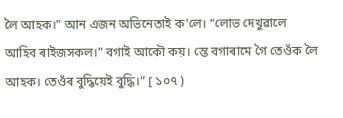লৈ আহক।” আন এজন অভিনেতাই ক'লে। “লোভ দেখুৱালে আহিব ৰাইজসকল।” বগাই আকৌ কয়। ন্তে বগাৰামে গৈ তেওঁক লৈ আহক। তেওঁৰ বুদ্ধিয়েই বুদ্ধি।” [ ১০৭ )